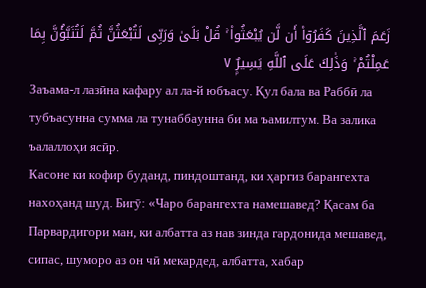زَعَمَ ٱلَّذِينَ كَفَرُوٓا۟ أَن لَّن يُبْعَثُوا۟ ۚ قُلْ بَلَىٰ وَرَبِّى لَتُبْعَثُنَّ ثُمَّ لَتُنَبَّؤُنَّ بِمَا عَمِلْتُمْ ۚ وَذَٰلِكَ عَلَى ٱللَّهِ يَسِيرٌۭ ٧
Заъама-л лазӣна кафару ал ла-й юбъасу. Қул бала ва Раббӣ ла тубъасунна сумма ла тунаббаунна би ма ъамилтум. Ва залика ъалаллоҳи ясӣр.
Касоне ки кофир буданд, пиндоштанд, ки ҳаргиз барангехта нахоҳанд шуд. Бигӯ: «Чаро барангехта намешавед? Қасам ба Парвардигори ман, ки албатта аз нав зинда гардонида мешавед, сипас, шуморо аз он чӣ мекардед, албатта, хабар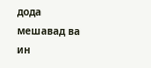дода мешавад ва ин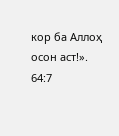кор ба Аллоҳ осон аст!».
64:7